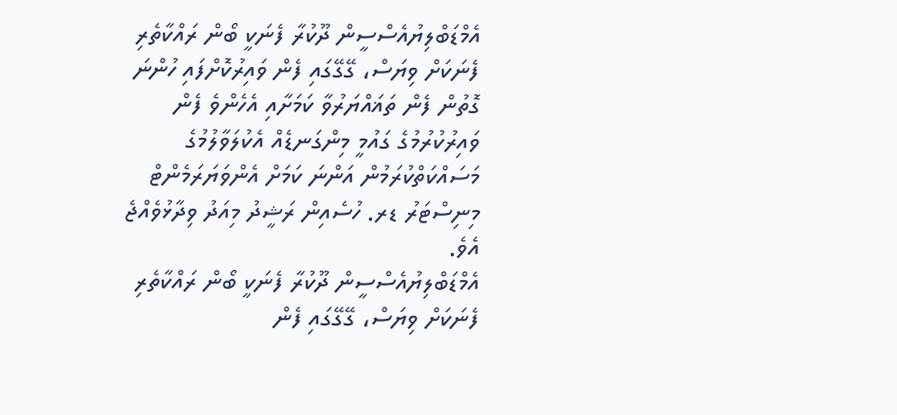އެމްޑަބްލިޔުއެސްސީން ދޫކުރާ ފެނަކީ ބޯން ރައްކާތެރި ފެނަކަށް ވިޔަސް، ގޭގޭގައި ފެން ވައިރުކޮށްފައި ހުންނަ ގޮތުން ފެން ތަޣައްޔަރުވާ ކަމަށާއި އެހެންވެ ފެން ވައިރުކުރުމުގެ ގައުމީ މިންގަނޑެއް އެކުލަވާލުމުގެ މަސައްކަތްކުރަމުން އަންނަ ކަމަށް އެންވަޔަރަމެންޓް މިނިސްޓަރު ޑރ. ހުސެއިން ރަޝީދު މިއަދު ވިދާޅުވެއްޖެ އެވެ.
އެމްޑަބްލިޔުއެސްސީން ދޫކުރާ ފެނަކީ ބޯން ރައްކާތެރި ފެނަކަށް ވިޔަސް، ގޭގޭގައި ފެން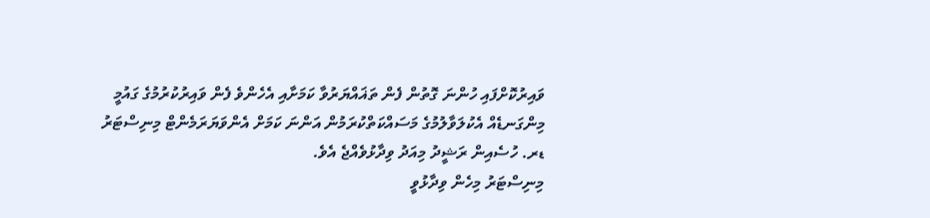ވައިރުކޮށްފައި ހުންނަ ގޮތުން ފެން ތަޣައްޔަރުވާ ކަމަށާއި އެހެންވެ ފެން ވައިރުކުރުމުގެ ގައުމީ މިންގަނޑެއް އެކުލަވާލުމުގެ މަސައްކަތްކުރަމުން އަންނަ ކަމަށް އެންވަޔަރަމެންޓް މިނިސްޓަރު ޑރ. ހުސެއިން ރަޝީދު މިއަދު ވިދާޅުވެއްޖެ އެވެ.
މިނިސްޓަރު މިހެން ވިދާޅުވީ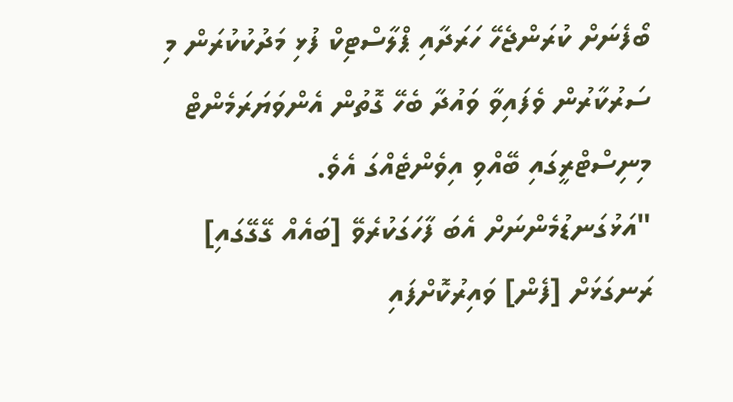ބޯފެނަށް ކުރަންޖެހޭ ހަރަދާއި ޕްލާސްޓިކް ފުޅި މަދުކުކުރަން މި ސަރުކާރުން ވެފައިވާ ވައުދާ ބެހޭ ގޮތުން އެންވަޔަރަމެންޓް މިނިސްޓްރީގައި ބޭއްވި އިވެންޓެއްގަ އެވެ.
"އަޅުގަނޑުމެންނަށް އެބަ ފާހަގަކުރެވޭ [ބައެއް ގޭގޭގައި] ރަނގަޅަށް [ފެން] ވައިރުކޮށްފައި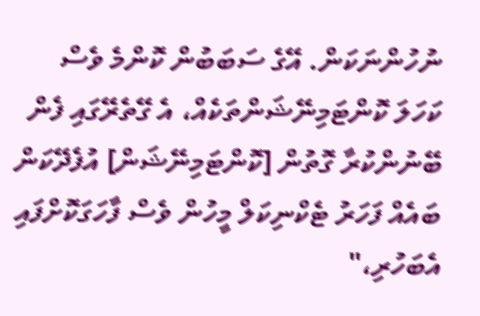ނުހުންނަކަން. އޭގެ ސަބަބުން ކޮންމެ ވެސް ކަހަލަ ކޮންޓަމިނޭޝަންތަކެއް، އެ ގޭތެރޭގައި ފެން ބޭނުންކުރާ ގޮތުން [ކޮންޓަމިނޭޝަން] އުފެދޭކަން ބައެއް ފަހަރު ޓެކްނިކަލް މީހުން ވެސް ފާހަގަކޮށްފައި އެބަހުރި،"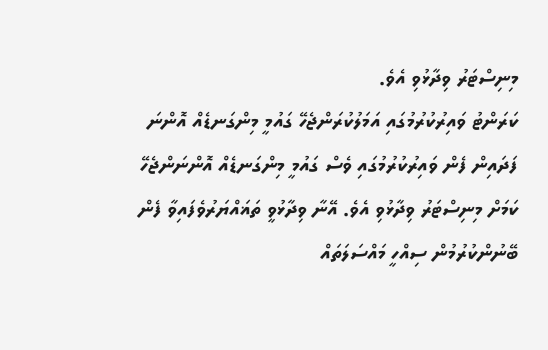މިނިސްޓަރު ވިދާޅުވި އެވެ.
ކަރަންޓު ވައިރުކުރުމުގައި އަމަލުކުރަންޖެހޭ ގައުމީ މިންގަނޑެއް އޮންނަ ފަދައިން ފެން ވައިރުކުރުމުގައި ވެސް ގައުމީ މިންގަނޑެއް އޮންނަންޖެހޭ ކަމަށް މިނިސްޓަރު ވިދާޅުވި އެވެ. އޭނާ ވިދާޅުވީ ތަޣައްޔަރުވެފައިވާ ފެން ބޭނުންކުރުމުން ސިއްހީ މައްސަލަތައް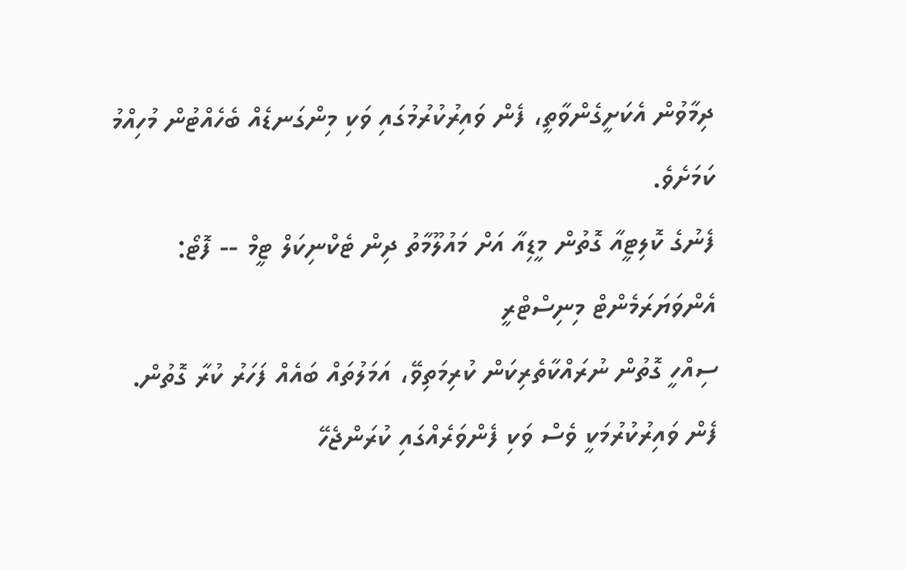ދިމާވުން އެކަށީގެންވާތީ، ފެން ވައިރުކުރުމުގައި ވަކި މިންގަނޑެއް ބެހެއްޓުން މުހިއްމު ކަމަށެވެ.
ފެނުގެ ކޮލިޓީއާ ގޮތުން މީޑިއާ އަށް މައުލޫމާތު ދިން ޓެކްނިކަލް ޓީމް -- ފޮޓޯ: އެންވަޔަރަމެންޓް މިނިސްޓްރީ
ސިއްހީ ގޮތުން ނުރައްކާތެރިކަން ކުރިމަތިވޭ، އަމަލުތައް ބައެއް ފަހަރު ކުރާ ގޮތުން. ފެން ވައިރުކުރުމަކީ ވެސް ވަކި ފެންވަރެއްގައި ކުރަންޖެހޭ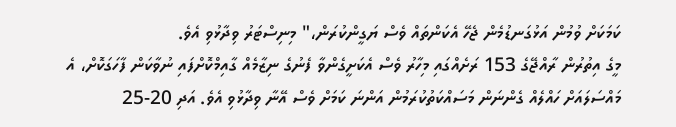ކަމަކަށް ވުމުން އަޅުގަނޑުމެން ޖެހޭ އެކަންތައް ވެސް ޔަގީންކުރަން،" މިނިސްޓަރު ވިދާޅުވި އެވެ.
މީގެ އިތުރުން ރާއްޖޭގެ 153 ރަށެއްގައި މިހާރު ވެސް އެކަށީގެންވާ ފެނުގެ ނިޒާމެއް ގާއިމްކޮށްފައި ނުވާކަން ފާހަގަކޮށް، އެ މައްސަލައަށް ހައްލެއް ގެންނަން މަސައްކަތުކުރަމުން އަންނަ ކަމަށް ވެސް އޭނާ ވިދާޅުވި އެވެ. އަދި 20-25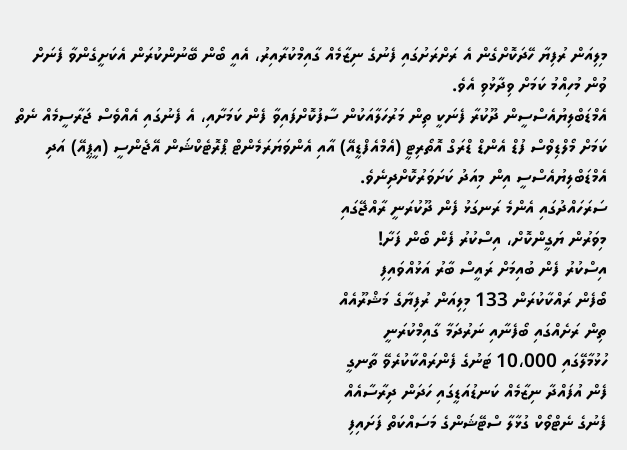މިލިއަން ރުފިޔާ ހޭދަކޮށްގެން އެ ރަށްރަށުގައި ފެނުގެ ނިޒާމެއް ގާއިމްކުރާއިރު، އެއީ ބޯން ބޭނުންކުރަން އެކަށީގެންވާ ފެނަށް ވުން މުހިއްމު ކަމަށް ވިދާޅުވި އެވެ.
އެމްޑަބްލިޔުއެސްސީން ދޫކުރާ ފެނަކީ ތިން މަރުހަލާއަކުން ސާފުކޮށްފައިވާ ފެން ކަމަށާއި، އެ ފެނުގައި އެއްވެސް ޖަރާސީމެއް ނެތް ކަމަށް މޯލްޑިވްސް ފުޑް އެންޑް ޑްރަގް އޮތޯރިޓީ (އެމްއެފްޑީއޭ) އާއި އެންވަޔަރަމެންޓް ޕްރޮޓެކްޝަން އޭޖެންސީ (އީޕީއޭ) އަދި އެމްޑަބްލިޔުއެސްސީ އިން މިއަދު ކަށަވަރުކޮށްދިނެވެ.
ސަރަހައްދުގައި އެންމެ ރަނގަޅު ފެން ދޫކުރަނީ ރާއްޖޭގައި
މިވަރުން ޔަގީންކޮށް، އިސްކުރު ފެން ބޯން ފަށާ!
އިސްކުރު ފެން ބުއިމަށް ރައީސް ބާރު އަޅުއްވައިފި
ބޯފެން ރައްކާކުރަން 133 މިލިއަން ރުފިޔާގެ މަޝްރޫއެއް
ތިން ރަށެއްގައި ބޯފެނާއި ނަރުދަމާ ގާއިމްކުރަނީ
ހުޅުމާލޭގައި 10،000 ޓަނުގެ ފެންރައްކާކުރެވޭ ތާނގީ
ފެން އުފައްދާ ނިޒާމެއް ކަނޑުއަޑީގައި ހަދަން ދިރާސާއެއް
ފެނުގެ ނެޓްވޯކް ގުޅާލާ ސްޓޭޝަންގެ މަސައްކަތް ފަށައިފި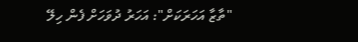"ތާޒާ އަހަރަކަށް": އަހަރު ދުވަހަށް ފެން ހިލޭ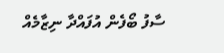ސާފު ބޯފެން އުފައްދާ ނިޒާމެއް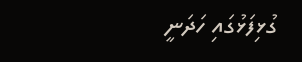ގުޅިފަޅުގައި ހަދަނީ